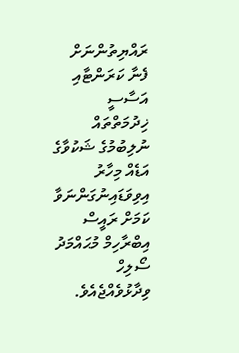ރައްޔިތުންނަށް ފެނާ ކަރަންޓާއި އަސާސީ ޚިދުމަތްތައް ނުލިބުމުގެ ޝަކުވާގެ އަޑެއް މިހާރު އިވިވަޑައިނުގަންނަވާ ކަމަށް ރައީސް އިބްރާހިމް މުޙައްމަދު ސޯލިހް ވިދާޅުވެއްޖެއެވެ.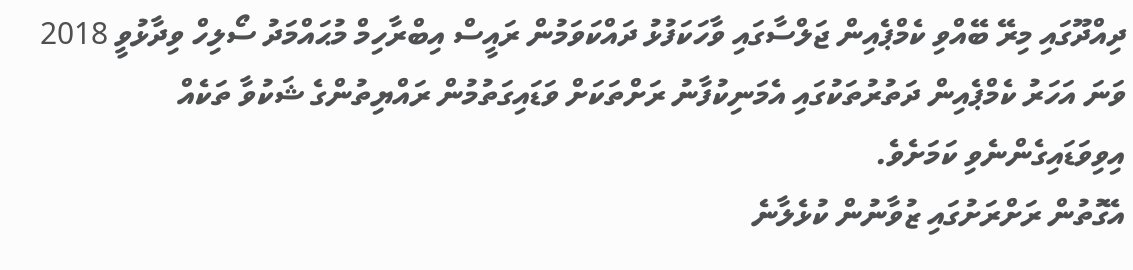ދިއްދޫގައި މިރޭ ބޭއްވި ކެމްޕެއިން ޖަލްސާގައި ވާހަކަފުޅު ދައްކަވަމުން ރައީސް އިބްރާހިމް މުޙައްމަދު ސޯލިހް ވިދާޅުވީ 2018 ވަނަ އަހަރު ކެމްޕެއިން ދަތުރުތަކުގައި އެމަނިކުފާނު ރަށްތަކަށް ވަޑައިގަތުމުން ރައްޔިތުންގެ ޝަކުވާ ތަކެއް އިވިވަޑައިގެންނެވި ކަމަށެވެ.
އެގޮތުން ރަށްރަށުގައި ޒުވާނުން ކުޅެލާނެ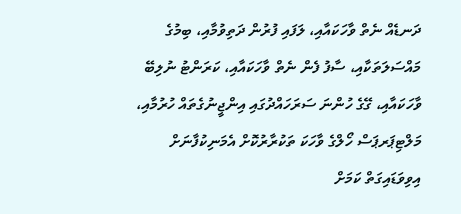ދަނޑެއް ނެތް ވާހަކައާއި، ލަފައި ފުރުން ދަތިވުމާއި، ބިމުގެ މައްސަލަތަކާއި، ސާފު ފެން ނެތް ވާހަކައާއި، ކަރަންޓު ނުލިބޭ ވާހަކައާއި، ގޭގެ ހުންނަ ސަރަހައްދުގައި އިންޖީނުގެތައް ހުރުމާއި، މަލްޓިޕަރޕަސް ހޯލްގެ ވާހަކަ ތަކުރާރުކޮށް އެމަނިކުފާނަށް އިވިވަޑައިގަތް ކަމަށް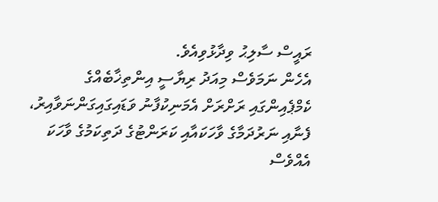ރައީސް ސާލިޙު ވިދާޅުވިއެވެ.
އެހެން ނަމަވެސް މިއަދު ރިޔާސީ އިންތިޚާބެއްގެ ކެމްޕެއިންގައި ރަށްރަށް އެމަނިކުފާނު ވަޑައިގައިގަންނަވާއިރު، ފެނާއި ނަރުދަމާގެ ވާހަކައާއި ކަރަންޓުގެ ދަތިކަމުގެ ވާހަކަ އެއްވެސް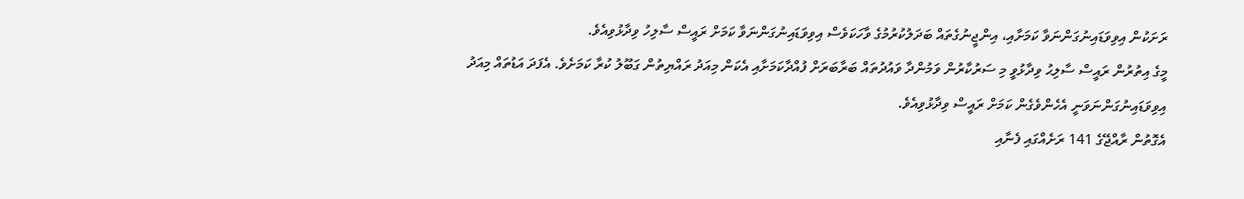ރަށަކުން އިވިވަޑައިނުގަންނަވާ ކަމަށާއި، އިންޖީނުގެތައް ބަދަލުކުރުމުގެ ވާހަކަވެސް އިވިވަޑައިނުގަންނަވާ ކަމަށް ރައީސް ސާލިހު ވިދާޅުވިއެވެ.
މީގެ އިތުރުން ރައީސް ސާލިޙު ވިދާޅުވީ މި ސަރުކާރުން ވަމުންދާ ވައުދުތައް ބަރާބަރަށް ފުއްދާކަމަށާއި އެކަން މިއަދު ރައްޔިތުން ގަބޫލު ކުރާ ކަމަށެވެ. އެފަދަ އަޑުތައް މިއަދު އިވިވަޑައިނުގަންނަވަނީ އެހެންވެގެން ކަމަށް ރައީސް ވިދާޅުވިއެވެ.
އެގޮތުން ރާއްޖޭގެ 141 ރަށެއްގައި ފެނާއި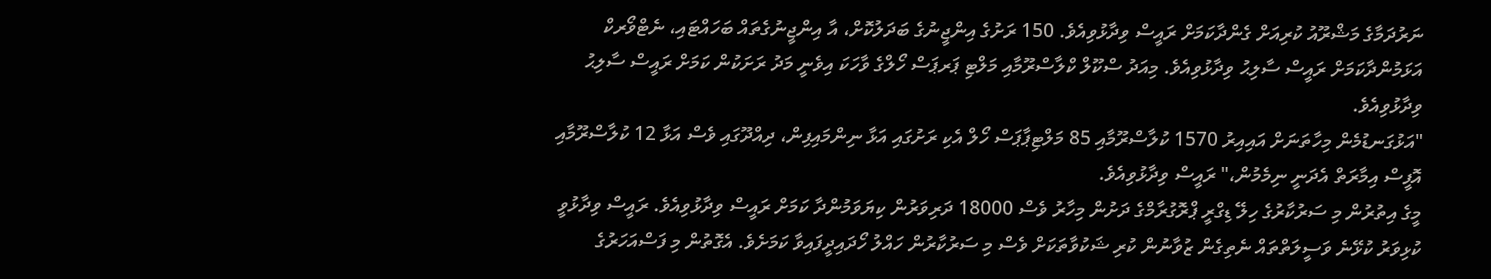ނަރުދަމާގެ މަޝްރޫއު ކުރިއަށް ގެންދާކަމަށް ރައީސް ވިދާޅުވިއެވެ. 150 ރަށުގެ އިންޖީނުގެ ބަދަލުކޮށް، އާ އިންޖީނުގެތައް ބަހައްޓައި، ނެޓްވޯރކް އަޅަމުންދާކަމަށް ރައީސް ސާލިޙު ވިދާޅުވިއެވެ. މިއަދު ސްކޫލް ކްލާސްރޫމާއި މަލްޓި ޕަރޕަސް ހޯލްގެ ވާހަކަ އިވެނީ މަދު ރަށަކުން ކަމަށް ރައީސް ސާލިޙު ވިދާޅުވިއެވެ.
"އަޅުގަނޑުމެން މިހާތަނަށް އައިއިރު 1570 ކުލާސްރޫމާއި 85 މަލްޓިޕާޕަސް ހޯލް އެކި ރަށުގައި އަޅާ ނިންމައިފިން، ދިއްދޫގައި ވެސް އަޅާ 12 ކުލާސްރޫމާއި އޮފީސް އިމާރަތް އެދަނީ ނިމެމުން،" ރައީސް ވިދާޅުވިއެވެ.
މީގެ އިތުރުން މި ސަރުކާރުގެ ހިލޭ ޑިގްރީ ޕްރޮގުރާމްގެ ދަށުން މިހާރު ވެސް 18000 ދަރިވަރުން ކިޔަވަމުންދާ ކަމަށް ރައީސް ވިދާޅުވިއެވެ. ރައީސް ވިދާޅުވީ ކުޅިވަރު ކުޅޭނެ ވަސީލަތްތައް ނެތިގެން ޒުވާނުން ކުރި ޝަކުވާތަކަށް ވެސް މި ސަރުކާރުން ހައްލު ހޯދައިދީފައިވާ ކަމަށެވެ. އެގޮތުން މި ފަސްއަހަރުގެ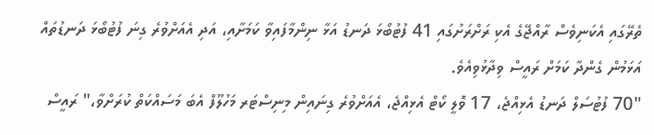ތެރޭގައި އެކަނިވެސް ރާއްޖޭގެ އެކި ރަށްރަށުގައި 41 ފުޓުބޯޅަ ދަނޑު އަޅާ ނިންމާފައިވާ ކަމަށާއި، އަދި އެއަށްވުރެ ގިނަ ފުޓުބޯޅަ ދަނޑުތައް އަޅަމުން ގެންދާ ކަމަށް ރައީސް ވިދާޅުވިއެވެ.
"70 ފުޓުސަލް ދަނޑު އެޅިއްޖެ، 17 ވޮލީ ކޯޓް އެޅިއްޖެ، އެއަށްވުރެ ގިނައިން މިނިސްޓަރ މަހުލޫފް އެބަ މަސައްކަތް ކުރަށްވާ،" ރައީސް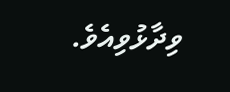ވިދާޅުވިއެވެ.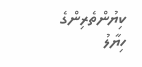ކިޔުންތެރިންގެ ހިޔާލު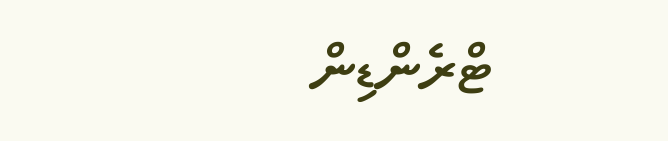ޓްރެންޑިން